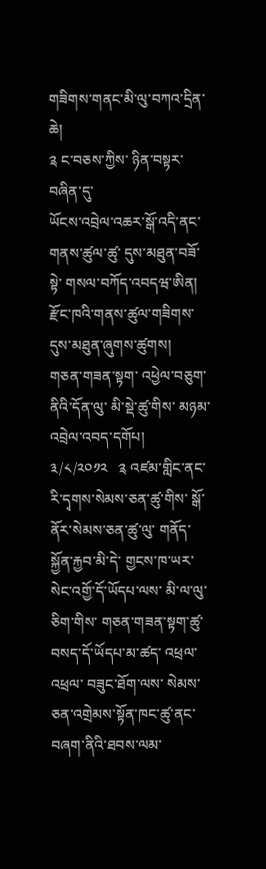གཟིགས་གནང་མི་ལུ་བཀའ་དྲིན་ཆེ།
༉ ང་བཅས་ཀྱིས་ ཉིན་བསྟར་བཞིན་དུ་
ཡོངས་འབྲེལ་འཆར་སྒོ་འདི་ནང་
གནས་ཚུལ་ཚུ་ དུས་མཐུན་བཟོ་སྟེ་ གསལ་བཀོད་འབདཝ་ཨིན།
རྫོང་ཁའི་གནས་ཚུལ་གཟིགས་ དུས་མཐུན་ཞུགས་ཚུགས།
གཅན་གཟན་སྟག་ འཕྱེལ་བཅུག་ནིའི་དོན་ལུ་ མི་སྡེ་ཚུ་གིས་ མཉམ་འབྲེལ་འབད་དགོཔ།
༣/༨/༢༠༡༢   ༉ འཛམ་གླིང་ནང་ རི་དྭགས་སེམས་ཅན་ཚུ་གིས་ སྒོ་ནོར་སེམས་ཅན་ཚུ་ལུ་ གནོད་སྐྱོན་རྐྱབ་མི་དེ་ གྱངས་ཁ་ཡར་སེང་འགྱོ་དོ་ཡོདཔ་ལས་ མི་ལ་ལུ་ཅིག་གིས་ གཅན་གཟན་སྟག་ཚུ་ བསད་དོ་ཡོདཔ་མ་ཚད་ འཕྲལ་འཕྲལ་ བཟུང་ཐོག་ལས་ སེམས་ཅན་འགྲེམས་སྟོན་ཁང་ཚུ་ནང་ བཞག་ནིའི་ཐབས་ལམ་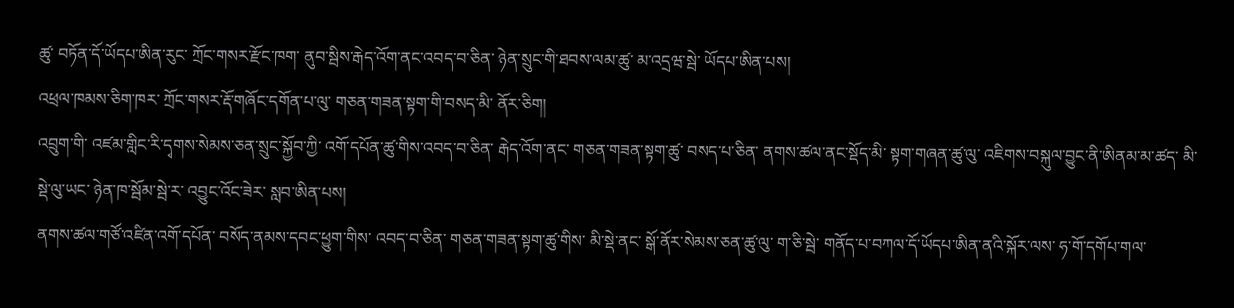ཚུ་ བཏོན་དོ་ཡོདཔ་ཨིན་རུང་ ཀྲོང་གསར་རྫོང་ཁག་ ནུབ་སྦིས་རྒེད་འོག་ནང་འབད་བ་ཅིན་ ཉེན་སྲུང་གི་ཐབས་ལམ་ཚུ་ མ་འདྲཝ་སྦེ་ ཡོདཔ་ཨིན་པས།
འཕྲལ་ཁམས་ཅིག་ཁར་ ཀྲོང་གསར་རྡོ་གཞོང་དགོན་པ་ལུ་ གཅན་གཟན་སྟག་གི་བསད་མི་ ནོར་ཅིག།
འབྲུག་གི་ འཛམ་གླིང་རི་དྭགས་སེམས་ཅན་སྲུང་སྐྱོབ་ཀྱི་ འགོ་དཔོན་ཚུ་གིས་འབད་བ་ཅིན་ རྒེད་འོག་ནང་ གཅན་གཟན་སྟག་ཚུ་ བསད་པ་ཅིན་ ནགས་ཚལ་ནང་སྡོད་མི་ སྟག་གཞན་ཚུ་ལུ་ འཇིགས་བསྐུལ་བྱུང་ནི་ཨིནམ་མ་ཚད་ མི་སྡེ་ལུ་ཡང་ ཉེན་ཁ་སྦོམ་སྦེ་ར་ འབྱུང་འོང་ཟེར་ སླབ་ཨིན་པས།
ནགས་ཚལ་གཙོ་འཛིན་འགོ་དཔོན་ བསོད་ནམས་དབང་ཕྱུག་གིས་ འབད་བ་ཅིན་ གཅན་གཟན་སྟག་ཚུ་གིས་ མི་སྡེ་ནང་ སྒོ་ནོར་སེམས་ཅན་ཚུ་ལུ་ ག་ཅི་སྦེ་ གནོད་པ་བཀལ་དོ་ཡོདཔ་ཨིན་ནའི་སྐོར་ལས་ ཧ་གོ་དགོཔ་གལ་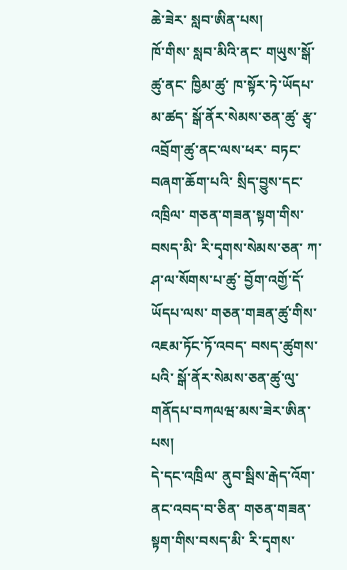ཆེ་ཟེར་ སླབ་ཨིན་པས།
ཁོ་གིས་ སླབ་མིའི་ནང་ གཡུས་སྒོ་ཚུ་ནང་ ཁྱིམ་ཚུ་ ཁ་སྟོར་ཏེ་ཡོདཔ་མ་ཚད་ སྒོ་ནོར་སེམས་ཅན་ཚུ་ རྩྭ་འབྲོག་ཚུ་ནང་ལས་ཕར་ བཏང་བཞག་ཆོག་པའི་ སྲིད་བྱུས་དང་འཁྲིལ་ གཅན་གཟན་སྟག་གིས་བསད་མི་ རི་དྭགས་སེམས་ཅན་ ཀ་ཤ་ལ་སོགས་པ་ཚུ་ བྱོག་འགྱོ་དོ་ཡོདཔ་ལས་ གཅན་གཟན་ཚུ་གིས་ འཇམ་ཏོང་ཏོ་འབད་ བསད་ཚུགས་པའི་ སྒོ་ནོར་སེམས་ཅན་ཚུ་ལུ་ གནོདཔ་བཀལཝ་མས་ཟེར་ཨིན་པས།
དེ་དང་འཁྲིལ་ ནུབ་སྦིས་རྒེད་འོག་ནང་འབད་བ་ཅིན་ གཅན་གཟན་སྟག་གིས་བསད་མི་ རི་དྭགས་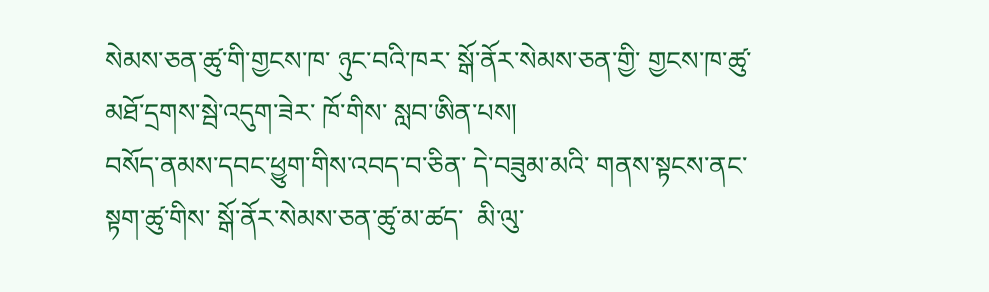སེམས་ཅན་ཚུ་གི་གྱངས་ཁ་ ཉུང་བའི་ཁར་ སྒོ་ནོར་སེམས་ཅན་གྱི་ གྱངས་ཁ་ཚུ་ མཐོ་དྲགས་སྦེ་འདུག་ཟེར་ ཁོ་གིས་ སླབ་ཨིན་པས།
བསོད་ནམས་དབང་ཕྱུག་གིས་འབད་བ་ཅིན་ དེ་བཟུམ་མའི་ གནས་སྟངས་ནང་ སྟག་ཚུ་གིས་ སྒོ་ནོར་སེམས་ཅན་ཚུ་མ་ཚད་  མི་ལུ་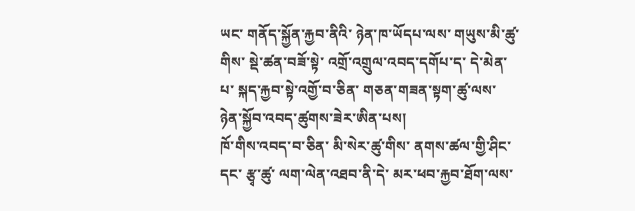ཡང་ གནོད་སྐྱོན་རྐྱབ་ནིའི་ ཉེན་ཁ་ཡོདཔ་ལས་ གཡུས་མི་ཚུ་གིས་ སྡེ་ཚན་བཟོ་སྟེ་ འགྲོ་འགྲུལ་འབད་དགོཔ་ད་ དེ་མེན་པ་ སྐད་རྐྱབ་སྟེ་འགྱོ་བ་ཅིན་ གཅན་གཟན་སྟག་ཚུ་ལས་ ཉེན་སྐྱོབ་འབད་ཚུགས་ཟེར་ཨིན་པས།
ཁོ་གིས་འབད་བ་ཅིན་ མི་སེར་ཚུ་གིས་ ནགས་ཚལ་གྱི་ཤིང་དང་ རྩྭ་ཚུ་ ལག་ལེན་འཐབ་ནི་དེ་ མར་ཕབ་རྐྱབ་ཐོག་ལས་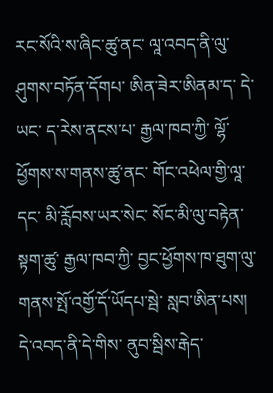རང་སོའི་ས་ཞིང་ཚུ་ནང་ ལཱ་འབད་ནི་ལུ་ ཤུགས་བཏོན་དོགཔ་ ཨིན་ཟེར་ཨིནམ་ད་ དེ་ཡང་ ད་རེས་ནངས་པ་ རྒྱལ་ཁབ་ཀྱི་ ལྷོ་ཕྱོགས་ས་གནས་ཚུ་ནང་ གོང་འཕེལ་གྱི་ལཱ་དང་ མི་རློབས་ཡར་སེང་ སོང་མི་ལུ་བརྟེན་ སྟག་ཚུ་ རྒྱལ་ཁབ་ཀྱི་ བྱང་ཕྱོགས་ཁ་ཐུག་ལུ་ གནས་སྤོ་འགྱོ་དོ་ཡོདཔ་སྦེ་ སླབ་ཨིན་པས།
དེ་འབད་ནི་དེ་གིས་ ནུབ་སྦིས་རྒེད་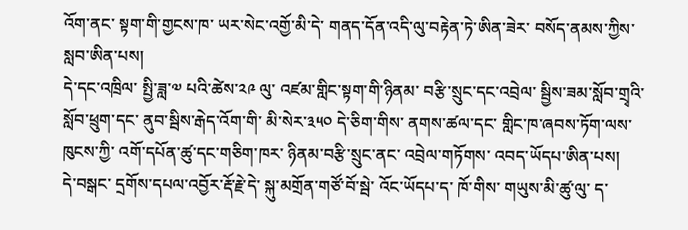འོག་ནང་ སྟག་གི་གྱངས་ཁ་ ཡར་སེང་འགྱོ་མི་དེ་ གནད་དོན་འདི་ལུ་བརྟེན་ཏེ་ཨིན་ཟེར་ བསོད་ནམས་ཀྱིས་ སླབ་ཨིན་པས།
དེ་དང་འཁྲིལ་ སྤྱི་ཟླ་༧ པའི་ཚེས་༢༩ ལུ་ འཛམ་གླིང་སྟག་གི་ཉིནམ་ བརྩི་སྲུང་དང་འབྲེལ་ སྦྱིས་ཟམ་སློབ་གྲྭའི་ སློབ་ཕྲུག་དང་ ནུབ་སྦིས་རྒེད་འོག་གི་ མི་སེར་༣༥༠ དེ་ཅིག་གིས་ ནགས་ཚལ་དང་ གླིང་ཁ་ཞབས་ཏོག་ལས་ཁུངས་ཀྱི་ འགོ་དཔོན་ཚུ་དང་གཅིག་ཁར་ ཉིནམ་བརྩི་སྲུང་ནང་ འབྲེལ་གཏོགས་ འབད་ཡོདཔ་ཨིན་པས།
དེ་བསྒང་ དྲགོས་དཔལ་འབྱོར་རྡོ་རྗེ་དེ་ སྐུ་མགྲོན་གཙོ་བོ་སྦེ་ འོང་ཡོདཔ་ད་ ཁོ་གིས་ གཡུས་མི་ཚུ་ལུ་ ད་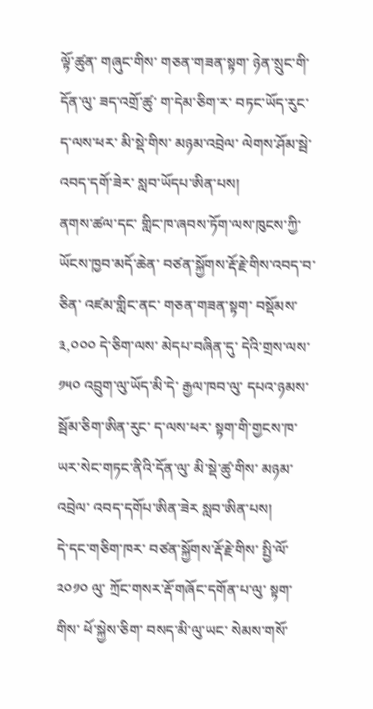ལྟོ་ཚུན་ གཞུང་གིས་ གཅན་གཟན་སྟག་ ཉེན་སྲུང་གི་དོན་ལུ་ ཟད་འགྲོ་ཚུ་ ག་དེམ་ཅིག་ར་ བཏང་ཡོད་རུང་ ད་ལས་ཕར་ མི་སྡེ་གིས་ མཉམ་འབྲེལ་ ལེགས་ཤོམ་སྦེ་ འབད་དགོ་ཟེར་ སླབ་ཡོདཔ་ཨིན་པས།
ནགས་ཚལ་དང་ གླིང་ཁ་ཞབས་ཏོག་ལས་ཁུངས་ཀྱི་ ཡོངས་ཁྱབ་མདོ་ཆེན་ བཙན་སྐྱོགས་རྡོ་རྗེ་གིས་འབད་བ་ཅིན་ འཛམ་གླིང་ནང་ གཅན་གཟན་སྟག་ བསྡོམས་༣,༠༠༠ དེ་ཅིག་ལས་ མེདཔ་བཞིན་དུ་ དེའི་གྲས་ལས་༡༥༠ འབྲུག་ལུ་ཡོད་མི་དེ་ རྒྱལ་ཁབ་ལུ་ དཔའ་ཉམས་སྦོམ་ཅིག་ཨིན་རུང་ ད་ལས་ཕར་ སྟག་གི་གྱངས་ཁ་ ཡར་སེང་གཏང་ནིའི་དོན་ལུ་ མི་སྡེ་ཚུ་གིས་ མཉམ་འབྲེལ་ འབད་དགོཔ་ཨིན་ཟེར སླབ་ཨིན་པས།
དེ་དང་གཅིག་ཁར་ བཙན་སྐྱོགས་རྡོ་རྗེ་གིས་ སྤྱི་ལོ་༢༠༡༠ ལུ་ ཀྲོང་གསར་རྡོ་གཞོང་དགོན་པ་ལུ་ སྟག་གིས་ ཕོ་སྐྱེས་ཅིག་ བསད་མི་ལུ་ཡང་ སེམས་གསོ་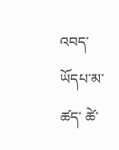འབད་ཡོདཔ་མ་ཚད་ ཚེ་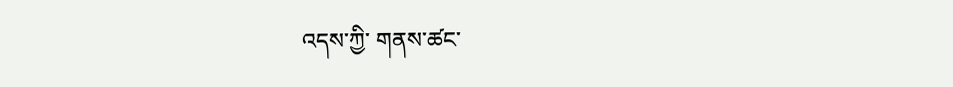འདས་ཀྱི་ གནས་ཚང་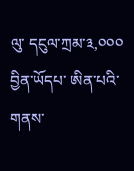ལུ་ དངུལ་ཀྲམ་༣,༠༠༠ བྱིན་ཡོདཔ་ ཨིན་པའི་གནས་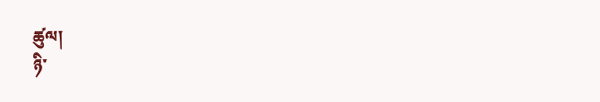ཚུལ།
ཉི་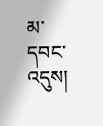མ་དབང་འདུས།